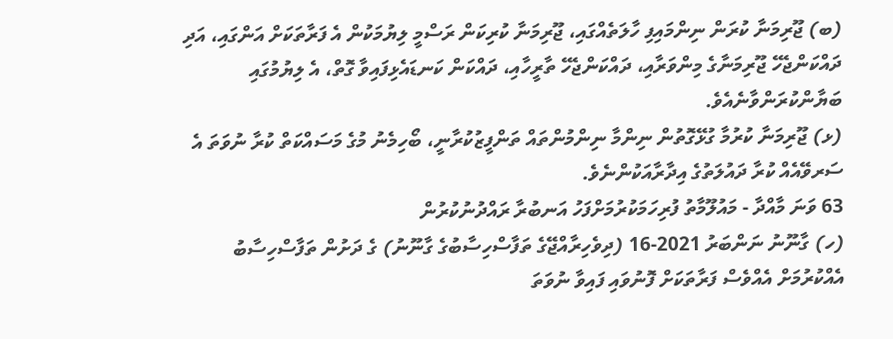(ބ) ޖޫރިމަނާ ކުރަން ނިންމައިފި ހާލަތެއްގައި، ޖޫރިމަނާ ކުރިކަން ރަސްމީ ލިޔުމަކުން އެ ފަރާތަކަށް އަންގައި، އަދި ދައްކަންޖެހޭ ޖޫރިމަނާގެ މިންވަރާއި، ދައްކަންޖެހޭ ތާރީހާއި، ދައްކަން ކަނޑައެޅިފައިވާ ގޮތް، އެ ލިޔުމުގައި ބަޔާންކުރަންވާނެއެވެ.
(ޅ) ޖޫރިމަނާ ކުރުމާ ގުޅޭގޮތުން ނިންމާ ނިންމުންތައް ތަންފީޒުކުރާނީ، ބޯހިމެނު މުގެ މަސައްކަތް ކުރާ ނުވަތަ އެ ސަރވޭއެއް ކުރާ ދައުލަތުގެ އިދާރާއަކުންނެވެ.
63 ވަނަ މާއްދާ - މައުލޫމާތު ފުރިހަމަކުރުމަށްފަހު އަނބުރާ ރައްދުނުކުރުން
(ހ) ގާނޫނު ނަންބަރު 2021-16 (ދިވެހިރާއްޖޭގެ ތަފާސްހިސާބުގެ ގާނޫނު) ގެ ދަށުން ތަފާސްހިސާބު އެއްކުރުމަށް އެއްވެސް ފަރާތަކަށް ފޮނުވައި ފައިވާ ނުވަތަ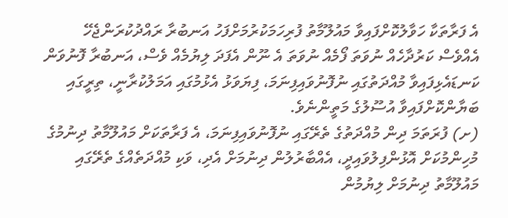އެ ފަރާތަކާ ހަވާލުކޮށްފައިވާ މައުލޫމާތު ފުރިހަމަކުރުމަށްފަހު އަނބުރާ ރައްދުކުރަންޖެހޭ އެއްވެސް ކަރުދާހެއް ނުވަތަ ފޯމެއް ނުވަތަ އެ ނޫން އެފަދަ ލިޔުމެއް ވެސް، އަނބުރާ ފޮނުވަން ކަނޑައެޅިފައިވާ މުއްދަތުގައި ނުފޮނުވައިފިނަމަ، ފިޔަވަޅު އެޅުމުގައި އަމަލުކުރާނީ، ތިރީގައި ބަޔާންކޮށްފައިވާ އުސޫލުގެ މަތީންނެވެ.
(ށ) ފުރަތަމަ ދިން މުއްދަތުގެ ތެރޭގައި ނުފޮނުވައިފިނަމަ، އެ ފަރާތަކަށް މައުލޫމާތު ދިނުމުގެ މުހިންމުކަށް އޮޅުންފިލުވައިދީ، އެއްބާރުލުން ދިނުމަށް އެދި، ވަކި މުއްދަތެއްގެ ތެރޭގައި މައުލޫމާތު ދިނުމަށް ލިޔުމުން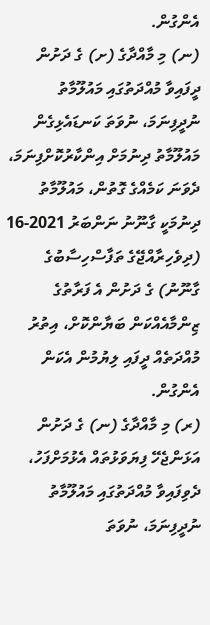އެންގުން.
(ނ) މި މާއްދާގެ (ށ) ގެ ދަށުން ދީފައިވާ މުއްދަތުގައި މައުލޫމާތު ނުދީފިނަމަ، ނުވަތަ ކަނޑައެޅިގެން މައުލޫމާތު ދިނުމަށް އިންކާރުކޮށްފިނަމަ، ދެވަނަ ކަމެއްގެ ގޮތުން، މައުލޫމާތު ދިނުމަކީ ގާނޫނު ނަންބަރު 2021-16 (ދިވެހިރާއްޖޭގެ ތަފާސްހިސާބުގެ ގާނޫނު) ގެ ދަށުން އެ ފަރާތުގެ ޒިންމާއެއްކަން ބަޔާންކޮށް، އިތުރު މުއްދަތެއް ދީފައި ލިޔުމުން އެކަން އެންގުން.
(ރ) މި މާއްދާގެ (ނ) ގެ ދަށުން އަޅަންޖެހޭ ފިޔަވަޅުތައް އެޅުމަށްފަހު، ދެވިފައިވާ މުއްދަތުގައި މައުލޫމާތު ނުދީފިނަމަ، ނުވަތަ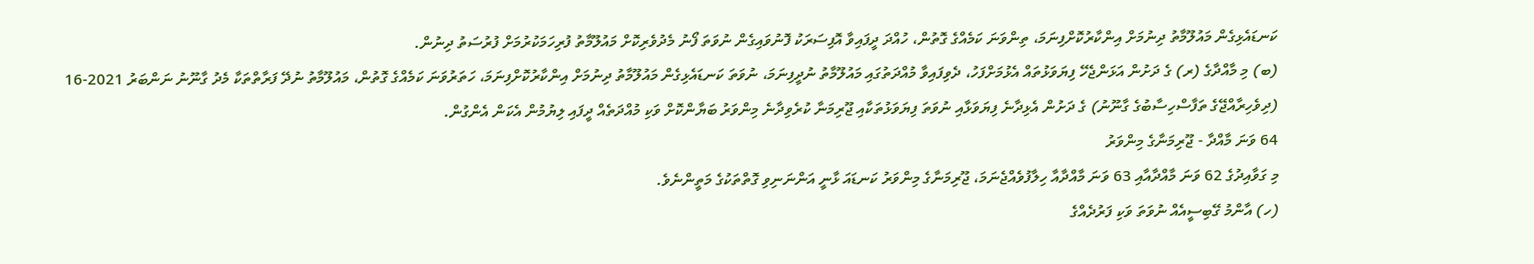ކަނޑައެޅިގެން މައުލޫމާތު ދިނުމަށް އިންކާރުކޮށްފިނަމަ، ތިންވަނަ ކަމެއްގެ ގޮތުން، ހުއްދަ ދީފައިވާ އޮފިސަރަކު ފޮނުވައިގެން ނުވަތަ ފޯނު މެދުވެރިކޮށް މައުލޫމާތު ފުރިހަމަކުރުމަށް ފުރުސަތު ދިނުން.
(ބ) މި މާއްދާގެ (ރ) ގެ ދަށުން އަޅަންޖެހޭ ފިޔަވަޅުތައް އެޅުމަށްފަހު، ދެވިފައިވާ މުއްދަތުގައި މައުލޫމާތު ނުދީފިނަމަ، ނުވަތަ ކަނޑައެޅިގެން މައުލޫމާތު ދިނުމަށް އިންކާރުކޮށްފިނަމަ، ހަތަރުވަނަ ކަމެއްގެ ގޮތުން، މައުލޫމާތު ނުދޭ ފަރާތްތަކާ މެދު ގާނޫނު ނަންބަރު 2021-16 (ދިވެހިރާއްޖޭގެ ތަފާސްހިސާބުގެ ގާނޫނު) ގެ ދަށުން އެޅިދާނެ ފިޔަވަޅާއި ނުވަތަ ފިޔަވަޅުތަކާއި ޖޫރިމަނާ ކުރެވިދާނެ މިންވަރު ބަޔާންކޮށް ވަކި މުއްދަތެއް ދީފައި ލިޔުމުން އެކަން އެންގުން.
64 ވަނަ މާއްދާ - ޖޫރިމަނާގެ މިންވަރު
މި ގަވާއިދުގެ 62 ވަނަ މާއްދާއާއި 63 ވަނަ މާއްދާއާ ހިލާފުވެއްޖެނަމަ، ޖޫރިމަނާގެ މިންވަރު ކަނޑައަ ޅާނީ އަންނަނިވި ގޮތްތަކުގެ މަތީންނެވެ.
(ހ) އާންމު ގޭބިސީއެއް ނުވަތަ ވަކި ފަރުދެއްގެ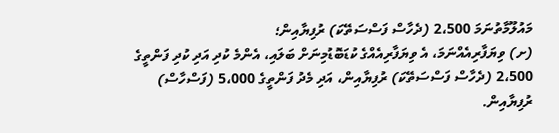މައުލޫމާތުނަމަ 2،500 (ދެހާސް ފަސްސަތޭކަ) ރުފިޔާއިން؛
(ށ) ވިޔަފާރިއެއްނަމަ، އެ ވިޔަފާރިއެއްގެ ކުޑަބޮޑުމިނަށް ބަލައި، އެންމެ ކުދި އަދި ކުދި ފަންތީގެ 2،500 (ދެހާސް ފަސްސަތޭކަ) ރުފިޔާއިން، އަދި މެދު ފަންތީގެ 5،000 (ފަސްހާސް) ރުފިޔާއިން.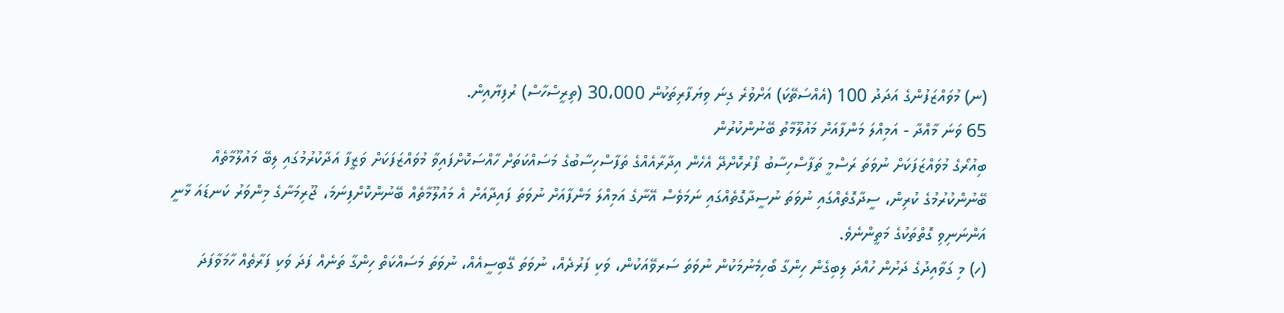(ނ) މުވައްޒަފުންގެ އަދަދު 100 (އެއްސަތޭކަ) އަށްވުރެ ގިނަ ވިޔަފާރިތަކުން 30،000 (ތިރީސްހާސް) ރުފިޔާއިން.
65 ވަނަ މާއްދާ - އަމިއްލަ މަންފާއަށް މައުލޫމާތު ބޭނުންކުރުން
ބިއުރޯގެ މުވައްޒަފަކަށް ނުވަތަ ރަސްމީ ތަފާސްހިސާބު ފޯރުކޮށްދޭ އެހެން އިދާރާއެއްގެ ތަފާސްހިސާބުގެ މަސައްކަތަށް ހާއްސަކޮށްފައިވާ މުވައްޒަފަކަށް ވަޒީފާ އަދާކުރުމުގައި ލިބޭ މައުލޫމާތެއް ބޭނުންކުރުމުގެ ކުރިން، ސީދާގޮތެއްގައި ނުވަތަ ނުސީދާގޮތެއްގައި ނަމަވެސް އޭނާގެ އަމިއްލަ މަންފާއަށް ނުވަތަ ފައިދާއަށް އެ މައުލޫމާތެއް ބޭނުންކޮށްފިނަމަ، ޖޫރިމަނާގެ މިންވަރު ކަނޑައަ ޅާނީ އަންނަނިވި ގޮތްތަކުގެ މަތީންނެވެ.
(ހ) މި ގަވާއިދުގެ ދަށުން ހުއްދަ ލިބިގެން ހިންގާ ބޯހިމެނުމަކުން ނުވަތަ ސަރވޭއަކުން، ވަކި ފަރުދެއް، ނުވަތަ ގޭބިސީއެއް، ނުވަތަ މަސައްކަތް ހިންގާ ތަނެއް ފަދަ ވަކި ފަރާތެއް ހާމަވާފަދަ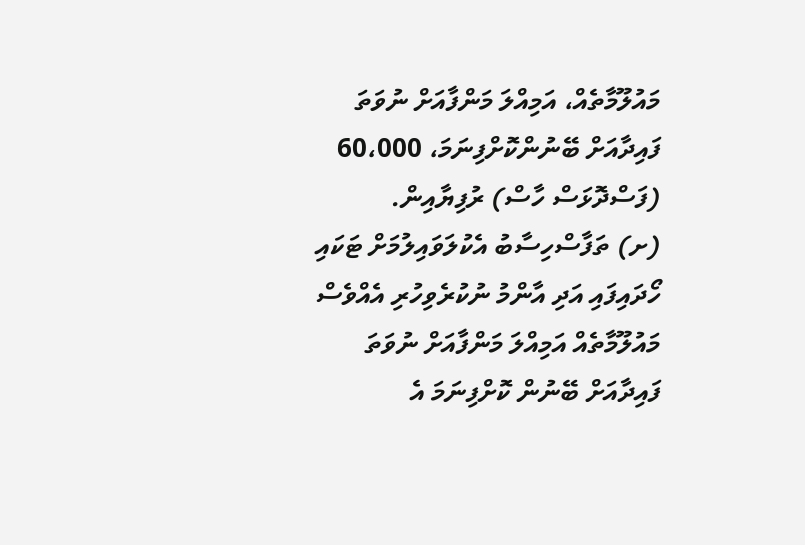މައުލޫމާތެއް، އަމިއްލަ މަންފާއަށް ނުވަތަ ފައިދާއަށް ބޭނުންކޮށްފިނަމަ، 60،000 (ފަސްދޮޅަސް ހާސް) ރުފިޔާއިން.
(ށ) ތަފާސްހިސާބު އެކުލަވައިލުމަށް ޓަކައި ހޯދައިފައި އަދި އާންމު ނުކުރެވިހުރި އެއްވެސް މައުލޫމާތެއް އަމިއްލަ މަންފާއަށް ނުވަތަ ފައިދާއަށް ބޭނުން ކޮށްފިނަމަ އެ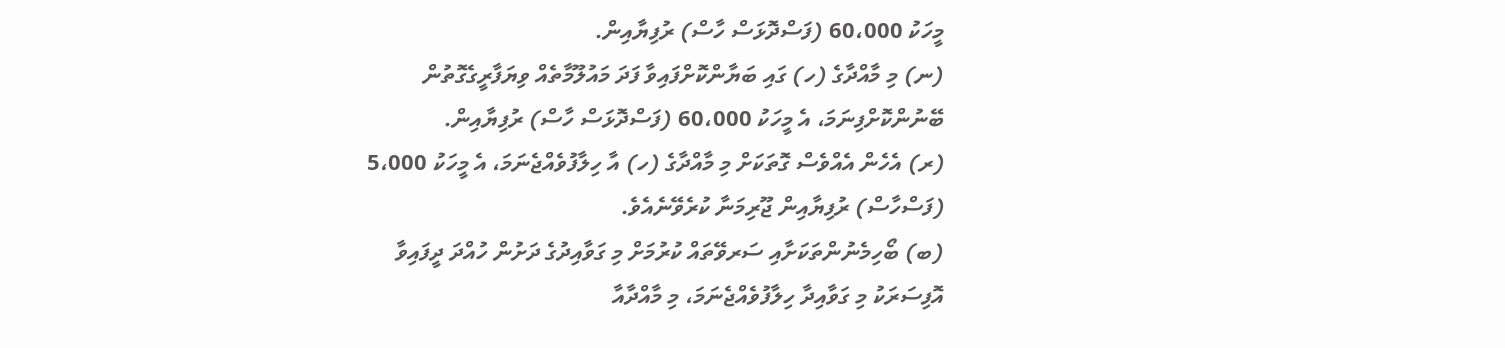މީހަކު 60،000 (ފަސްދޮޅަސް ހާސް) ރުފިޔާއިން.
(ނ) މި މާއްދާގެ (ހ) ގައި ބަޔާންކޮށްފައިވާ ފަދަ މައުލޫމާތެއް ވިޔަފާރީގެގޮތުން ބޭނުންކޮށްފިނަމަ، އެ މީހަކު 60،000 (ފަސްދޮޅަސް ހާސް) ރުފިޔާއިން.
(ރ) އެހެން އެއްވެސް ގޮތަކަށް މި މާއްދާގެ (ހ) އާ ހިލާފުވެއްޖެނަމަ، އެ މީހަކު 5،000 (ފަސްހާސް) ރުފިޔާއިން ޖޫރިމަނާ ކުރެވޭނެއެވެ.
(ބ) ބޯހިމެނުންތަކަށާއި ސަރވޭތައް ކުރުމަށް މި ގަވާއިދުގެ ދަށުން ހުއްދަ ދީފައިވާ އޮފިސަރަކު މި ގަވާއިދާ ހިލާފުވެއްޖެނަމަ، މި މާއްދާއާ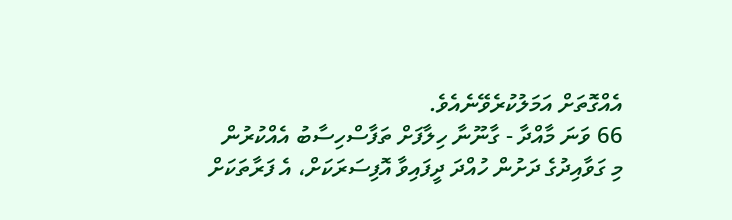އެއްގޮތަށް އަމަލުކުރެވޭނެއެވެ.
66 ވަނަ މާއްދާ - ގާނޫނާ ހިލާފަށް ތަފާސްހިސާބު އެއްކުރުން
މި ގަވާއިދުގެ ދަށުން ހުއްދަ ދީފައިވާ އޮފިސަރަކަށް، އެ ފަރާތަކަށް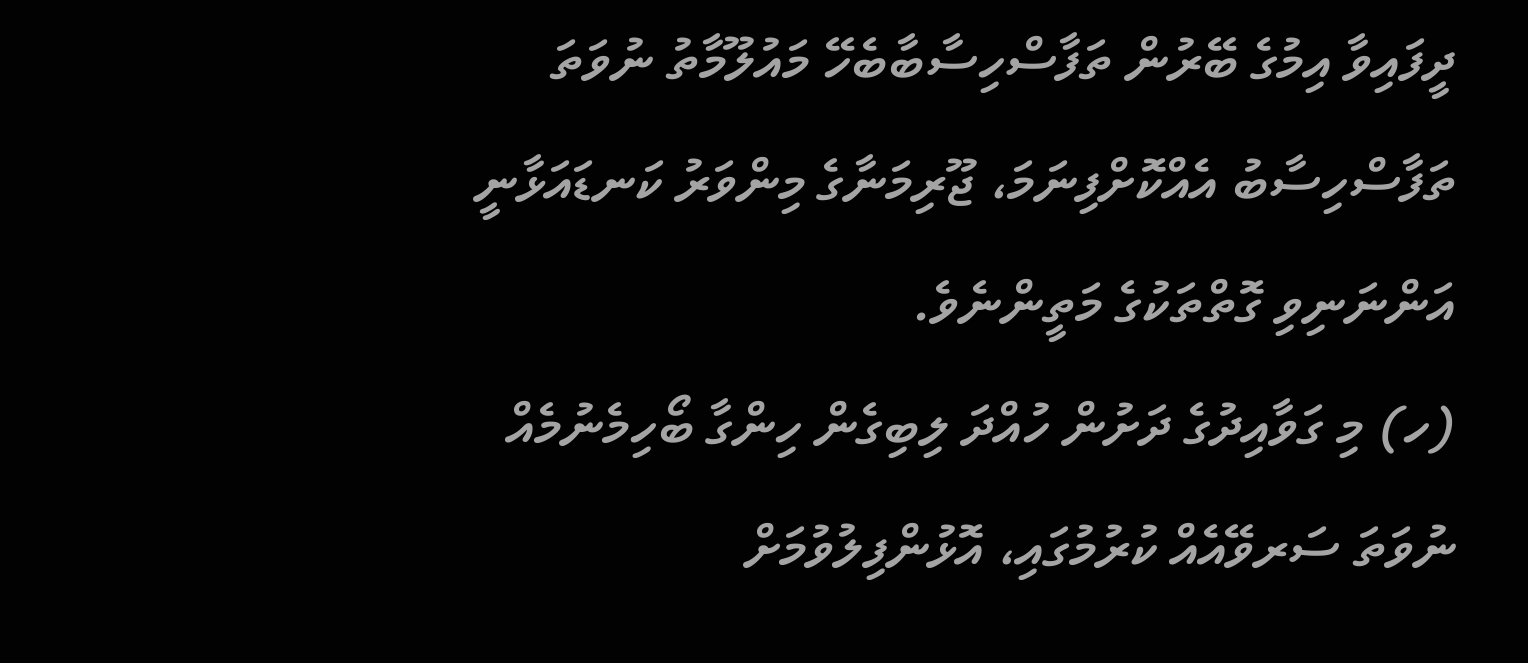ދީފައިވާ އިމުގެ ބޭރުން ތަފާސްހިސާބާބެހޭ މައުލޫމާތު ނުވަތަ ތަފާސްހިސާބު އެއްކޮށްފިނަމަ، ޖޫރިމަނާގެ މިންވަރު ކަނޑައަޅާނީ އަންނަނިވި ގޮތްތަކުގެ މަތީންނެވެ.
(ހ) މި ގަވާއިދުގެ ދަށުން ހުއްދަ ލިބިގެން ހިންގާ ބޯހިމެނުމެއް ނުވަތަ ސަރވޭއެއް ކުރުމުގައި، އޮޅުންފިލުވުމަށް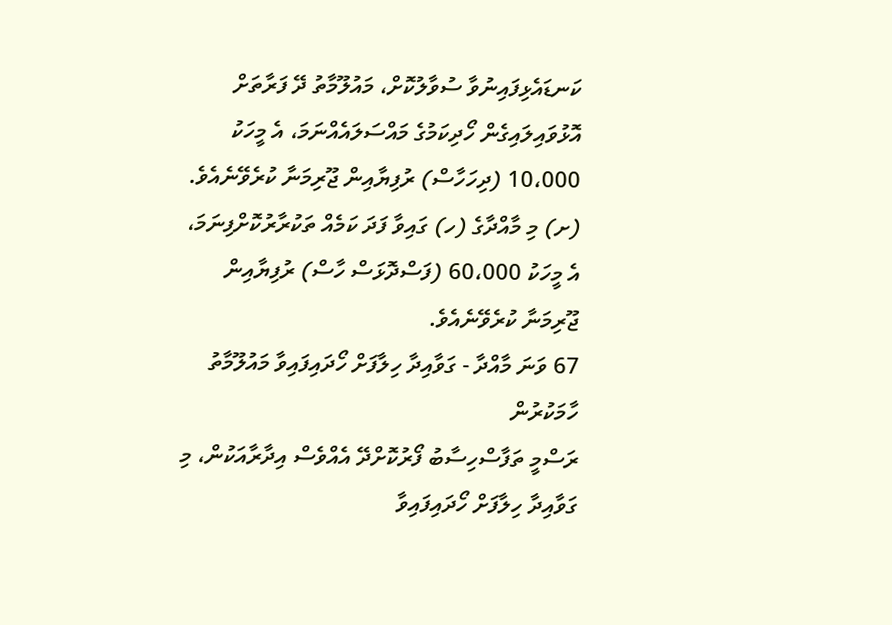ކަނޑައެޅިފައިނުވާ ސުވާލުކޮށް، މައުލޫމާތު ދޭ ފަރާތަށް އޮޅުވައިލައިގެން ހޯދިކަމުގެ މައްސަލައެއްނަމަ، އެ މީހަކު 10،000 (ދިހަހާސް) ރުފިޔާއިން ޖޫރިމަނާ ކުރެވޭނެއެވެ.
(ށ) މި މާއްދާގެ (ހ) ގައިވާ ފަދަ ކަމެއް ތަކުރާރުކޮށްފިނަމަ، އެ މީހަކު 60،000 (ފަސްދޮޅަސް ހާސް) ރުފިޔާއިން ޖޫރިމަނާ ކުރެވޭނެއެވެ.
67 ވަނަ މާއްދާ - ގަވާއިދާ ހިލާފަށް ހޯދައިފައިވާ މައުލޫމާތު ހާމަކުރުން
ރަސްމީ ތަފާސްހިސާބު ފޯރުކޮށްދޭ އެއްވެސް އިދާރާއަކުން، މި ގަވާއިދާ ހިލާފަށް ހޯދައިފައިވާ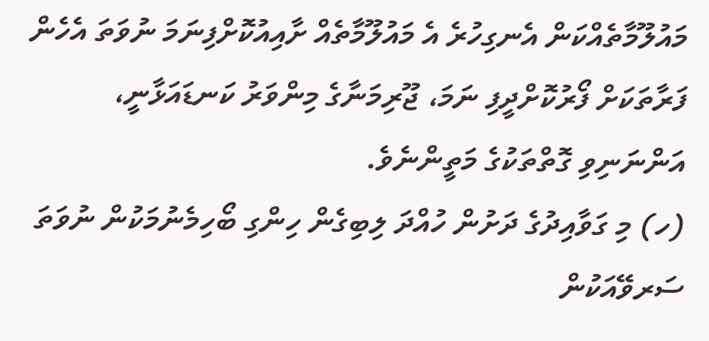މައުލޫމާތެއްކަން އެނގިހުރެ އެ މައުލޫމާތެއް ށާއިއުކޮށްފިނަމަ ނުވަތަ އެހެން ފަރާތަކަށް ފޯރުކޮށްދީފި ނަމަ، ޖޫރިމަނާގެ މިންވަރު ކަނޑައަޅާނީ، އަންނަނިވި ގޮތްތަކުގެ މަތީންނެވެ.
(ހ) މި ގަވާއިދުގެ ދަށުން ހުއްދަ ލިބިގެން ހިންގި ބޯހިމެނުމަކުން ނުވަތަ ސަރވޭއަކުން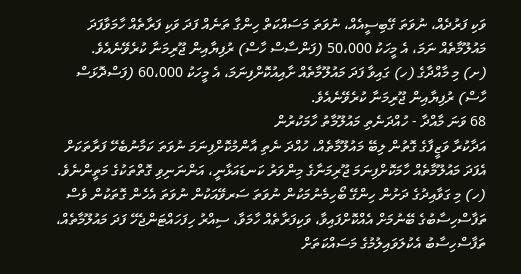ވަކި ފަރުދެއް، ނުވަތަ ގޭބިސީއެއް، ނުވަތަ މަސައްކަތް ހިންގާ ތަނެއް ފަދަ ވަކި ފަރާތެއް ހާމަވާފަދަ މައުލޫމާތެއް ނަމަ، އެ މީހަކު 50،000 (ފަންސާސް ހާސް) ރުފިޔާއިން ޖޫރިމަނާ ކުރެވޭނެއެވެ.
(ށ) މި މާއްދާގެ (ހ) ގައިވާ ފަދަ މައުލޫމާތެއް ށާއިއުކޮށްފިނަމަ، އެ މީހަކު 60،000 (ފަސްދޮޅަސް ހާސް) ރުފިޔާއިން ޖޫރިމަނާ ކުރެވޭނެއެވެ.
68 ވަނަ މާއްދާ - ހުއްދަނެތި މައުލޫމާތު ހާމަކުރުން
އަދާކުރާ ވަޒީފާގެ ގޮތުން ލިބޭ މައުލޫމާތެއް، ހުއްދަ ނެތި އާންމުކޮށްފިނަމަ ނުވަތަ ކަމާނުބެހޭ ފަރާތަކަށް އެފަދަ މައުލޫމާތެއް ހާމަކޮށްފިނަމަ ޖޫރިމަނާގެ މިންވަރު ކަނޑައަޅާނީ، އަންނަނިވި ގޮތްތަކުގެ މަތީންނެވެ.
(ހ) މި ގަވާއިދުގެ ދަށުން ހިންގޭ ބޯހިމެނުމަކުން ނުވަތަ ސަރވޭއަކުން ނުވަތަ އެހެން ގޮތަކުން ވެސް ތަފާސްހިސާބުގެ ބޭނުމަށް އެއްކޮށްފައިވާ، ވަކިފަރާތެއް ހާމަވާ، ސިއްރު ހިފަހައްޓަންޖެހޭ ފަދަ މައުލޫމާތެއް، ތަފާސްހިސާބު އެކުލަވައިލުމުގެ މަސައްކަތަށް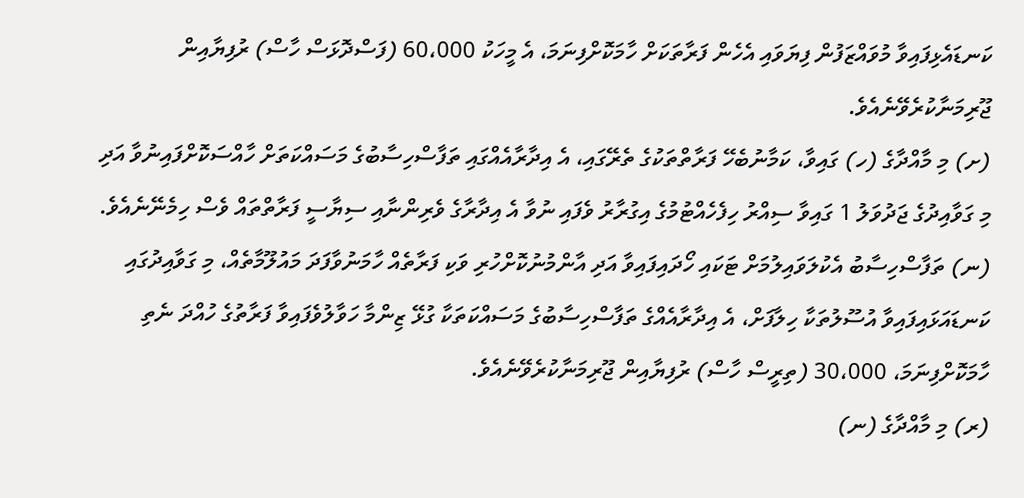ކަނޑައެޅިފައިވާ މުވައްޒަފުން ފިޔަވައި އެހެން ފަރާތަކަށް ހާމަކޮށްފިނަމަ، އެ މީހަކު 60،000 (ފަސްދޮޅަސް ހާސް) ރުފިޔާއިން ޖޫރިމަނާކުރެވޭނެއެވެ.
(ށ) މި މާއްދާގެ (ހ) ގައިވާ، ކަމާނުބެހޭ ފަރާތްތަކުގެ ތެރޭގައި، އެ އިދާރާއެއްގައި ތަފާސްހިސާބުގެ މަސައްކަތަށް ހާއްސަކޮށްފައިނުވާ އަދި މި ގަވާއިދުގެ ޖަދުވަލު 1 ގައިވާ ސިއްރު ހިފެހެއްޓުމުގެ އިގުރާރު ވެފައި ނުވާ އެ އިދާރާގެ ވެރިންނާއި ސިޔާސީ ފަރާތްތައް ވެސް ހިމެނޭނެއެވެ.
(ނ) ތަފާސްހިސާބު އެކުލަވައިލުމަށް ޓަކައި ހޯދައިފައިވާ އަދި އާންމުނުކޮށްހުރި ވަކި ފަރާތެއް ހާމަނުވާފަދަ މައުލޫމާތެއް، މި ގަވާއިދުގައި ކަނޑައަޅައިފައިވާ އުސޫލުތަކާ ހިލާފަށް، އެ އިދާރާއެއްގެ ތަފާސްހިސާބުގެ މަސައްކަތަކާ ގުޅޭ ޒިންމާ ހަވާލުވެފައިވާ ފަރާތުގެ ހުއްދަ ނެތި ހާމަކޮށްފިނަމަ، 30،000 (ތިރީސް ހާސް) ރުފިޔާއިން ޖޫރިމަނާކުރެވޭނެއެވެ.
(ރ) މި މާއްދާގެ (ނ)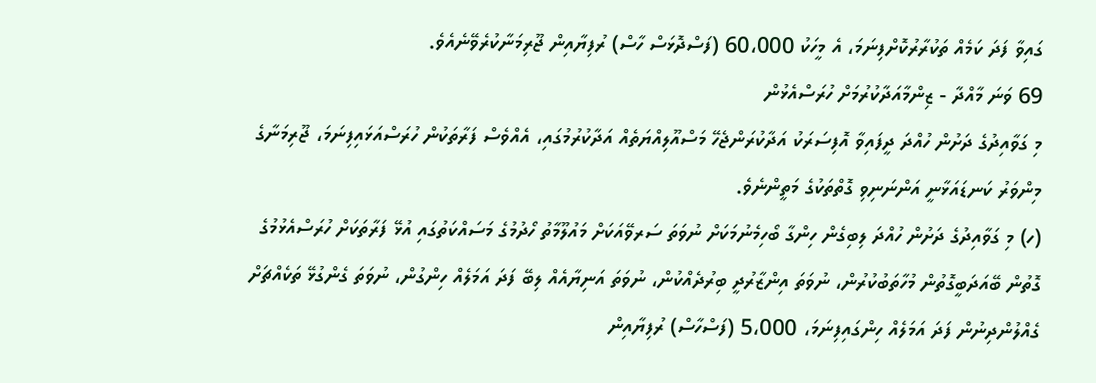ގައިވާ ފަދަ ކަމެއް ތަކުރާރުކޮށްފިނަމަ، އެ މީހަކު 60،000 (ފަސްދޮޅަސް ހާސް) ރުފިޔާއިން ޖޫރިމަނާކުރެވޭނެއެވެ.
69 ވަނަ މާއްދާ - ޒިންމާއަދާކުރުމަށް ހުރަސްއެޅުން
މި ގަވާއިދުގެ ދަށުން ހުއްދަ ދީފައިވާ އޮފިސަރަކު އަދާކުރަންޖެހޭ މަސްއޫލިއްޔަތެއް އަދާކުރުމުގައި، އެއްވެސް ފަރާތަކުން ހުރަސްއަޅައިފިނަމަ، ޖޫރިމަނާގެ މިންވަރު ކަނޑައަޅާނީ އަންނަނިވި ގޮތްތަކުގެ މަތީންނެވެ.
(ހ) މި ގަވާއިދުގެ ދަށުން ހުއްދަ ލިބިގެން ހިންގާ ބޯހިމެނުމަކަށް ނުވަތަ ސަރވޭއަކަށް މައުލޫމާތު ހޯދުމުގެ މަސައްކަތުގައި އުޅޭ ފަރާތަކަށް ހުރަސްއެޅުމުގެ ގޮތުން ބޭއަދަބީގޮތުން މުހާތަބުކުރުން، ނުވަތަ އިންޒާރުދީ ބިރުދެއްކުން، ނުވަތަ އަނިޔާއެއް ލިބޭ ފަދަ އަމަލެއް ހިންގުން، ނުވަތަ ގެންގުޅޭ ތަކެއްޗަށް ގެއްލުންދިނުން ފަދަ އަމަލެއް ހިންގައިފިނަމަ، 5،000 (ފަސްހާސް) ރުފިޔާއިން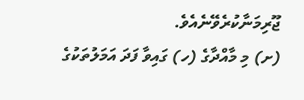ޖޫރިމަނާކުރެވޭނެއެވެ.
(ށ) މި މާއްދާގެ (ހ) ގައިވާ ފަދަ އަމަލުތަކުގެ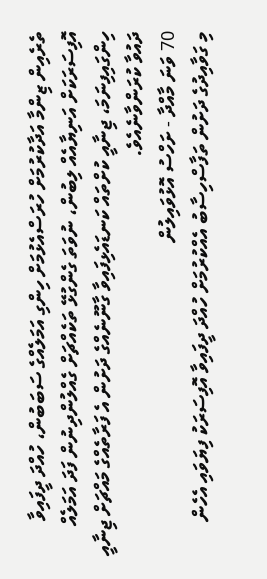ތެރެއިން ޒިންމާ އަދާކުރުމަށް ހުރަސްއެޅުމަށް ހިންގި އަމަލެއްގެ ސަބަބުން، ހުއްދަ ދީފައިވާ އޮފިސަރަކަށް އަނިޔާއެއް ލިބުން، ނުވަތަ ގެންގުޅޭ ތަކެއްޗަށް ގެއްލުންދިނުން ފަދަ އަމަލެއް ހިންގައިފިނަމަ، ޖިނާއީ ކުށްތައް ކަނޑައެޅިފައިވާ ގާނޫނެއްގެ ދަށުން އެ ފަރާތެއްގެ މައްޗަށް ޖިނާއީ ދައުވާ ކުރަންވާނެއެވެ.
70 ވަނަ މާއްދާ - ށަހްސު އޮޅުވައިލުން
މި ގަވާއިދުގެ ދަށުން ތަފާސްހިސާބު އެއްކުރުމަށް ހުއްދަ ދީފައިވާ އޮފިސަރަކު ފިޔަވައި އެހެން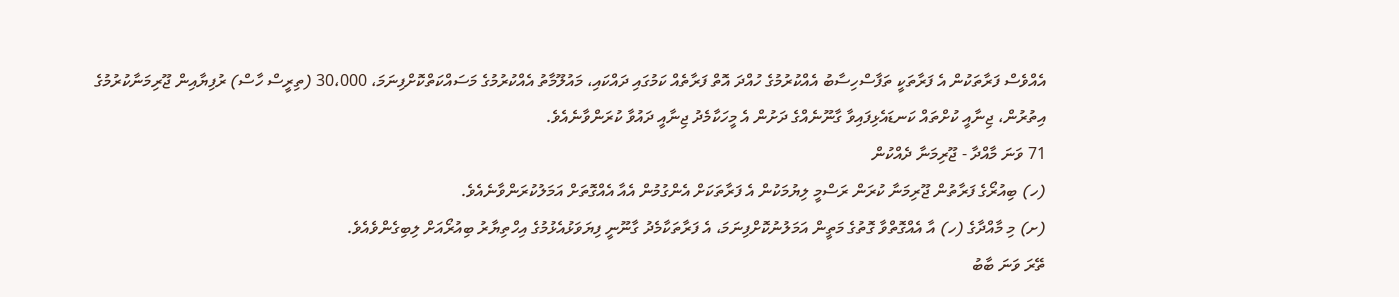އެއްވެސް ފަރާތަކުން އެ ފަރާތަކީ ތަފާސްހިސާބު އެއްކުރުމުގެ ހުއްދަ އޮތް ފަރާތެއް ކަމުގައި ދައްކައި، މައުލޫމާތު އެއްކުރުމުގެ މަސައްކަތްކޮށްފިނަމަ، 30،000 (ތިރީސް ހާސް) ރުފިޔާއިން ޖޫރިމަނާކުރުމުގެ އިތުރުން، ޖިނާއީ ކުށްތައް ކަނޑައެޅިފައިވާ ގާނޫނެއްގެ ދަށުން އެ މީހަކާމެދު ޖިނާއީ ދައުވާ ކުރަންވާނެއެވެ.
71 ވަނަ މާއްދާ - ޖޫރިމަނާ ދެއްކުން
(ހ) ބިއުރޯގެ ފަރާތުން ޖޫރިމަނާ ކުރަން ރަސްމީ ލިޔުމަކުން އެ ފަރާތަކަށް އެންގުމުން އެއާ އެއްގޮތަށް އަމަލުކުރަންވާނެއެވެ.
(ށ) މި މާއްދާގެ (ހ) އާ އެއްގޮތްވާ ގޮތުގެ މަތީން އަމަލުނުކޮށްފިނަމަ، އެ ފަރާތަކާމެދު ގާނޫނީ ފިޔަވަޅުއެޅުމުގެ އިހްތިޔާރު ބިއުރޯއަށް ލިބިގެންވެއެވެ.
ތޭރަ ވަނަ ބާބު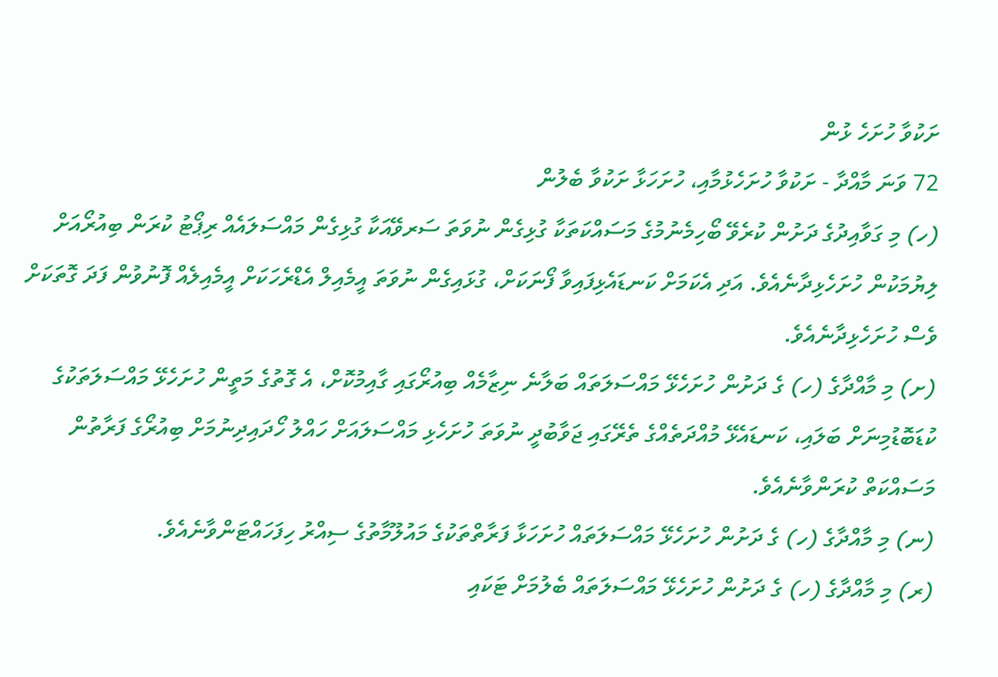ށަކުވާ ހުށަހެ ޅުން
72 ވަނަ މާއްދާ - ށަކުވާ ހުށަހެޅުމާއި، ހުށަހަޅާ ށަކުވާ ބެލުން
(ހ) މި ގަވާއިދުގެ ދަށުން ކުރެވޭ ބޯހިމެނުމުގެ މަސައްކަތަކާ ގުޅިގެން ނުވަތަ ސަރވޭއަކާ ގުޅިގެން މައްސަލައެއް ރިޕޯޓު ކުރަން ބިއުރޯއަށް ލިޔުމަކުން ހުށަހެޅިދާނެއެވެ. އަދި އެކަމަށް ކަނޑައެޅިފައިވާ ފޯނަކަށް، ގުޅައިގެން ނުވަތަ އީމެއިލް އެޑްރެހަކަށް އީމެއިލެއް ފޮނުވުން ފަދަ ގޮތަކަށް ވެސް ހުށަހެޅިދާނެއެވެ.
(ށ) މި މާއްދާގެ (ހ) ގެ ދަށުން ހުށަހެޅޭ މައްސަލަތައް ބަލާނެ ނިޒާމެއް ބިއުރޯގައި ގާއިމުކޮށް، އެ ގޮތުގެ މަތީން ހުށަހެޅޭ މައްސަލަތަކުގެ ކުޑަބޮޑުމިނަށް ބަލައި، ކަނޑައެޅޭ މުއްދަތެއްގެ ތެރޭގައި ޖަވާބުދީ ނުވަތަ ހުށަހެޅި މައްސަލައަށް ހައްލު ހޯދައިދިނުމަށް ބިއުރޯގެ ފަރާތުން މަސައްކަތް ކުރަންވާނެއެވެ.
(ނ) މި މާއްދާގެ (ހ) ގެ ދަށުން ހުށަހެޅޭ މައްސަލަތައް ހުށަހަޅާ ފަރާތްތަކުގެ މައުލޫމާތުގެ ސިއްރު ހިފަހައްޓަންވާނެއެވެ.
(ރ) މި މާއްދާގެ (ހ) ގެ ދަށުން ހުށަހެޅޭ މައްސަލަތައް ބެލުމަށް ޓަކައި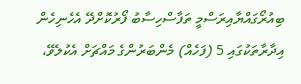ބިއުރޯގައްޔާއިރަސްމީ ތަފާސްހިސާބު ފޯރުކޮށްދޭ އެހެނިހެން އިދާރާތަކުގައި 5 (ފަހެއް) މެންބަރުންގެ މައްޗަށް އެކުލެވޭ،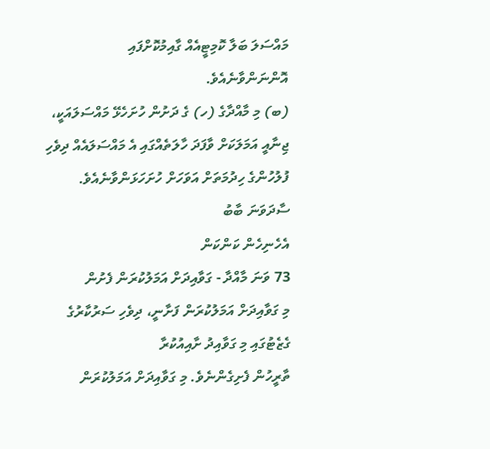މައްސަލަ ބަލާ ކޮމިޓީއެއް ގާއިމުކޮށްފައި އޮންނަންވާނެއެވެ.
(ބ) މި މާއްދާގެ (ހ) ގެ ދަށުން ހުށަހެޅޭ މައްސަލައަކީ، ޖިނާއީ އަމަލަކަށް ވާފަދަ ހާލަތެއްގައި އެ މައްސަލައެއް ދިވެހި ފުލުހުންގެ ހިދުމަތަށް އަވަހަށް ހުށަހަޅަންވާނެއެވެ.
ސާދަވަނަ ބާބު
އެހެނިހެން ކަންކަން
73 ވަނަ މާއްދާ - ގަވާއިދަށް އަމަލުކުރަން ފެށުން
މި ގަވާއިދަށް އަމަލުކުރަން ފަށާނީ، ދިވެހި ސަރުކާރުގެ ގެޒެޓުގައި މި ގަވާއިދު ށާއިއުކުރާ
ތާރީހުން ފެށިގެންނެވެ. މި ގަވާއިދަށް އަމަލުކުރަން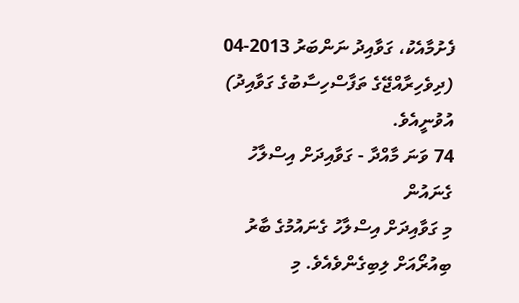ފެށުމާއެކު، ގަވާއިދު ނަންބަރު 2013-04 (ދިވެހިރާއްޖޭގެ ތަފާސްހިސާބުގެ ގަވާއިދު) އުވުނީއެވެ.
74 ވަނަ މާއްދާ - ގަވާއިދަށް އިސްލާހު ގެނައުން
މި ގަވާއިދަށް އިސްލާހު ގެނައުމުގެ ބާރު ބިއުރޯއަށް ލިބިގެންވެއެވެ. މި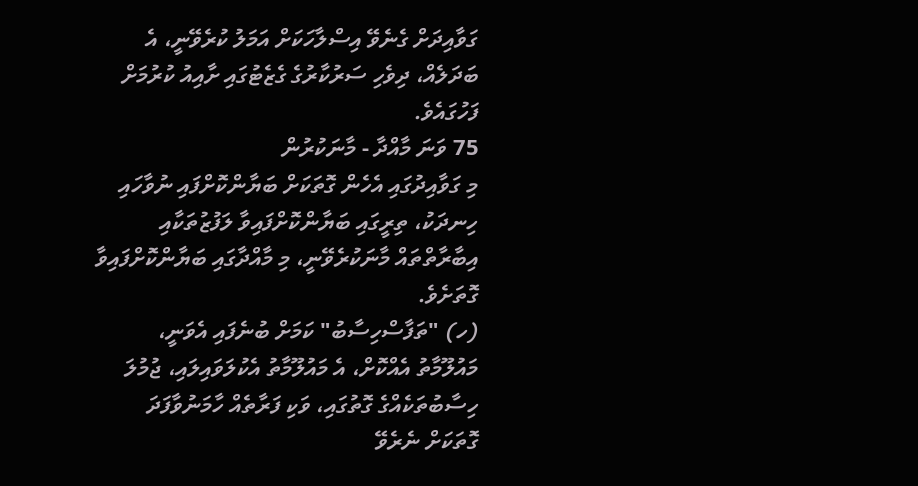ގަވާއިދަށް ގެނެވޭ އިސްލާހަކަށް އަމަލު ކުރެވޭނީ، އެ ބަދަލެއް، ދިވެހި ސަރުކާރުގެ ގެޒެޓުގައި ށާއިއު ކުރުމަށް ފަހުގައެވެ.
75 ވަނަ މާއްދާ - މާނަކުރުން
މި ގަވާއިދުގައި އެހެން ގޮތަކަށް ބަޔާންކޮށްފައި ނުވާހައި ހިނދަކު، ތިރީގައި ބަޔާންކޮށްފައިވާ ލަފުޒުތަކާއި އިބާރާތްތައް މާނަކުރެވޭނީ، މި މާއްދާގައި ބަޔާންކޮށްފައިވާ ގޮތަށެވެ.
(ހ) "ތަފާސްހިސާބު" ކަމަށް ބުނެފައި އެވަނީ، މައުލޫމާތު އެއްކޮށް، އެ މައުލޫމާތު އެކުލަވައިލައި، ޖުމުލަ ހިސާބުތަކެއްގެ ގޮތުގައި، ވަކި ފަރާތެއް ހާމަނުވާފަދަ ގޮތަކަށް ނެރެވޭ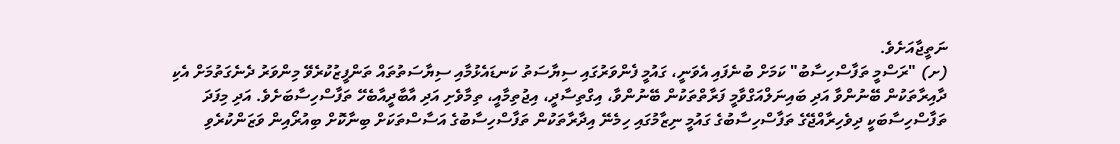ނަތީޖާއަށެވެ.
(ށ) "ރަސްމީ ތަފާސްހިސާބު" ކަމަށް ބުނެފައި އެވަނީ، ގައުމީ ފެންވަރުގައި ސިޔާސަތު ކަނޑައެޅުމާއި ސިޔާސަތުތައް ތަންފީޒުކުރެވޭ މިންވަރު ދެނެގަތުމަށް އެކި ދާއިރާތަކުން ބޭނުންވާ އަދި ބައިނަލްއަގްވާމީ ފަރާތްތަކުން ބޭނުންވާ، އިގްތިސާދީ، އިޖުތިމާއީ، ތިމާވެށި އަދި އާބާދީއާބެހޭ ތަފާސްހިސާބަށެވެ. އަދި މިފަދަ ތަފާސްހިސާބަކީ ދިވެހިރާއްޖޭގެ ތަފާސްހިސާބުގެ ގައުމީ ނިޒާމުގައި ހިމެނޭ އިދާރާތަކުން ތަފާސްހިސާބުގެ އަސާސްތަކަށް ބިނާކޮށް ބިއުރޯއިން ވަޒަންކުރެވި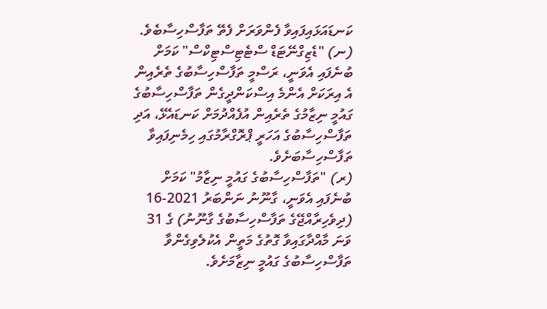ކަނޑައަޅައިފައިވާ ފެންވަރަށް ފެތޭ ތަފާސްހިސާބެވެ.
(ނ) "ޑެޒިގްނޭޓަޑް ސްޓެޓިސްޓިކްސް" ކަމަށް ބުނެފައި އެވަނީ، ރަސްމީ ތަފާސްހިސާބުގެ ތެރެއިން އެ އިރަކަށް އެންމެ އިސްކަންދީގެން ތަފާސްހިސާބުގެ ގައުމީ ނިޒާމުގެ ތެރެއިން އުފެއްދުމަށް ކަނޑައެޅޭ، އަދި ތަފާސްހިސާބުގެ އަހަރީ ޕްރޮގްރާމުގައި ހިމެނިފައިވާ ތަފާސްހިސާބަށެވެ.
(ރ) "ތަފާސްހިސާބުގެ ގައުމީ ނިޒާމު" ކަމަށް ބުނެފައި އެވަނީ، ގާނޫނު ނަންބަރު 2021-16 (ދިވެހިރާއްޖޭގެ ތަފާސްހިސާބުގެ ގާނޫނު) ގެ 31 ވަނަ މާއްދާގައިވާ ގޮތުގެ މަތީން އެކުލެވިގެންވާ ތަފާސްހިސާބުގެ ގައުމީ ނިޒާމަށެވެ.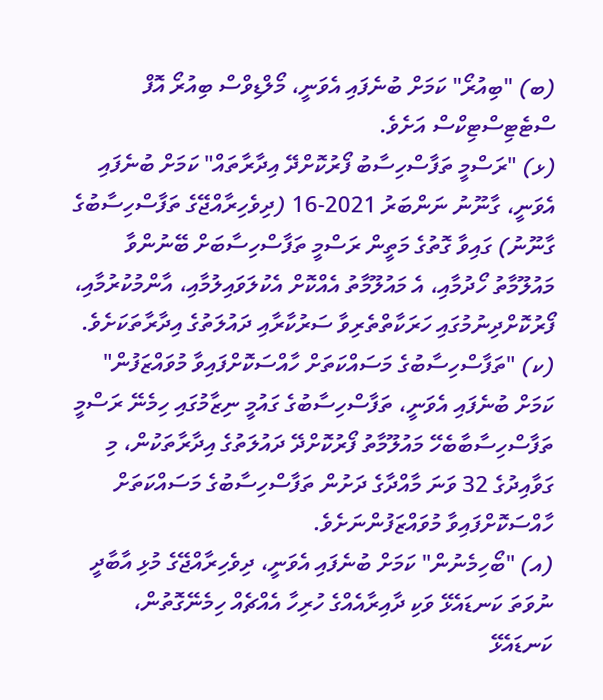(ބ) "ބިއުރޯ" ކަމަށް ބުނެފައި އެވަނީ، މޯލްޑިވްސް ބިއުރޯ އޮފް ސްޓެޓިސްޓިކްސް އަށެވެ.
(ޅ) "ރަސްމީ ތަފާސްހިސާބު ފޯރުކޮށްދޭ އިދާރާތައް" ކަމަށް ބުނެފައި އެވަނީ، ގާނޫނު ނަންބަރު 2021-16 (ދިވެހިރާއްޖޭގެ ތަފާސްހިސާބުގެ ގާނޫނު) ގައިވާ ގޮތުގެ މަތީން ރަސްމީ ތަފާސްހިސާބަށް ބޭނުންވާ މައުލޫމާތު ހޯދުމާއި، އެ މައުލޫމާތު އެއްކޮށް އެކުލަވައިލުމާއި، އާންމުކުރުމާއި، ފޯރުކޮށްދިނުމުގައި ހަރަކާތްތެރިވާ ސަރުކާރާއި ދައުލަތުގެ އިދާރާތަކަށެވެ.
(ކ) "ތަފާސްހިސާބުގެ މަސައްކަތަށް ހާއްސަކޮށްފައިވާ މުވައްޒަފުން" ކަމަށް ބުނެފައި އެވަނީ، ތަފާސްހިސާބުގެ ގައުމީ ނިޒާމުގައި ހިމެނޭ ރަސްމީ ތަފާސްހިސާބާބެހޭ މައުލޫމާތު ފޯރުކޮށްދޭ ދައުލަތުގެ އިދާރާތަކުން، މި ގަވާއިދުގެ 32 ވަނަ މާއްދާގެ ދަށުން ތަފާސްހިސާބުގެ މަސައްކަތަށް ހާއްސަކޮށްފައިވާ މުވައްޒަފުންނަށެވެ.
(އ) "ބޯހިމެނުން" ކަމަށް ބުނެފައި އެވަނީ، ދިވެހިރާއްޖޭގެ މުޅި އާބާދީ ނުވަތަ ކަނޑައެޅޭ ވަކި ދާއިރާއެއްގެ ހުރިހާ އެއްޗެއް ހިމެނޭގޮތުން، ކަނޑައެޅޭ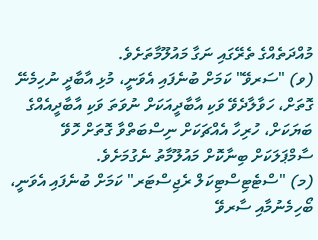މުއްދަތެއްގެ ތެރޭގައި ނަގާ މައުލޫމާތަށެވެ.
(ވ) "ސަރވޭ" ކަމަށް ބުނެފައި އެވަނީ، މުޅި އާބާދީ ނުހިމެނޭ ގޮތަށް، ހަވާލާދެވޭ ވަކި އާބާދީއަކަށް ނުވަތަ ވަކި އާބާދީއެއްގެ ބަޔަކަށް، ހުރިހާ އެއްޗަކަށް ނިސްބަތްވާ ގޮތަށް ހޮވޭ ސާމްޕަލަކަށް ބިނާކޮށް މައުލޫމާތު ނެގުމަށެވެ.
(މ) "ސްޓެޓިސްޓިކަލް ރެޖިސްޓަރ" ކަމަށް ބުނެފައި އެވަނީ، ބޯހިމެނުމާއި ސާރވޭ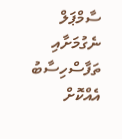ސާމްޕަލް ނެގުމަށާއި ތަފާސްހިސާބު އެއްކޮށް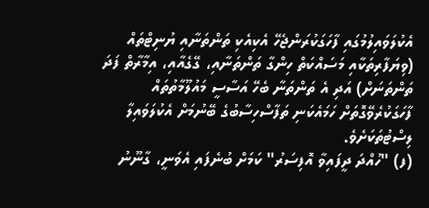އެކުލަވައިލުމުގައި ފާހަގަކުރަންޖެހޭ އެކިއެކި ތަންތަނާއި ޔުނިޓްތައް (ވިޔަފާރިތަކާއި މަސައްކަތް ހިންގާ ތަންތަނާއި، ގޭގެއާއި، އިމާރާތް ފަދަ ތަންތަނަށް) އަދި އެ ތަންތަނާ ބެހޭ އަސާސީ މައުލޫމާތުތައް ފާހަގަކުރެވޭގޮތަށް ހަމައެކަނި ތަފާސްހިސާބުގެ ބޭނުމަށް އެކުލަވައިލާ ލިސްޓުތަކަށެވެ.
(ފ) "ހުއްދަ ދީފައިވާ އޮފިސަރު" ކަމަށް ބުނެފައި އެވަނީ، ގާނޫނު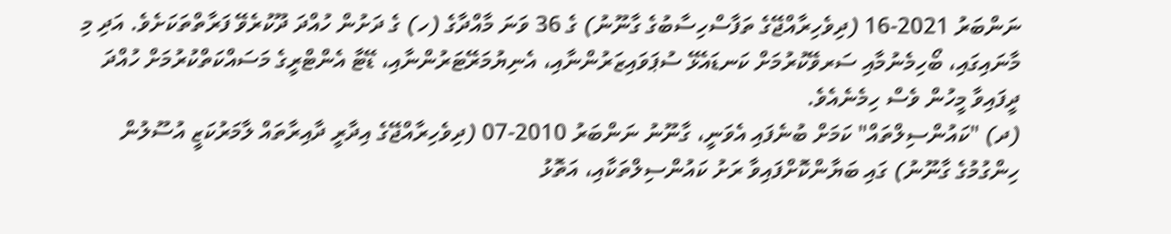ނަންބަރު 2021-16 (ދިވެހިރާއްޖޭގެ ތަފާސްހިސާބުގެ ގާނޫނު) ގެ 36 ވަނަ މާއްދާގެ (ހ) ގެ ދަށުން ހުއްދަ ދޫކުރެވޭ ފަރާތްތަކަށެވެ. އަދި މި މާނައިގައި، ބޯހިމެނުމާއި ސަރވޭކުރުމަށް ކަނޑައެޅޭ ސުޕަވައިޒަރުންނާއި، އެނިޔުމަރޭޓަރުންނާއި، ޑޭޓާ އެންޓްރީގެ މަސައްކަތްކުރުމަށް ހުއްދަ ދީފައިވާ މީހުން ވެސް ހިމެނެއެވެ.
(ދ) "ކައުންސިލްތައް" ކަމަށް ބުނެފައި އެވަނީ، ގާނޫނު ނަންބަރު 2010-07 (ދިވެހިރާއްޖޭގެ އިދާރީ ދާއިރާތައް ލާމަރުކަޒީ އުސޫލުން ހިންގުމުގެ ގާނޫނު) ގައި ބަޔާންކޮށްފައިވާ ރަށު ކައުންސިލްތަކާއި، އަތޮޅު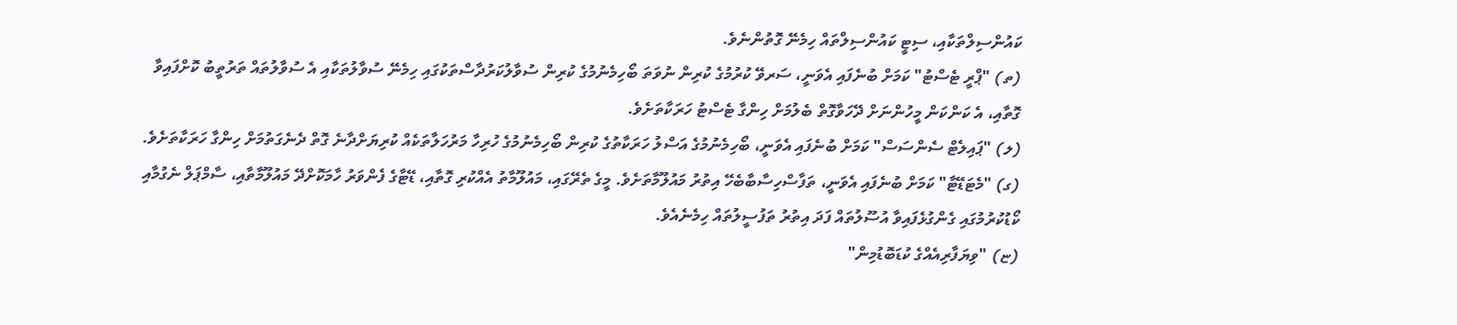ކައުންސިލްތަކާއި، ސިޓީ ކައުންސިލްތައް ހިމެނޭ ގޮތުންނެވެ.
(ތ) "ޕްރީ ޓެސްޓު" ކަމަށް ބުނެފައި އެވަނީ، ސަރވޭ ކުރުމުގެ ކުރިން ނުވަތަ ބޯހިމެނުމުގެ ކުރިން ސުވާލުކަރުދާސްތަކުގައި ހިމެނޭ ސުވާލުތަކާއި އެ ސުވާލުތައް ތަރުތީބު ކޮށްފައިވާ ގޮތާއި، އެ ކަންކަން މީހުންނަށް ދޭހަވާގޮތް ބެލުމަށް ހިންގާ ޓެސްޓު ހަރަކާތަށެވެ.
(ލ) "ޕައިލެޓް ސެންސަސް" ކަމަށް ބުނެފައި އެވަނީ، ބޯހިމެނުމުގެ އަސްލު ހަރަކާތުގެ ކުރިން ބޯހިމެނުމުގެ ހުރިހާ މަރުހަލާތަކެއް ކުރިޔަށްދާނެ ގޮތް ދެނެގަތުމަށް ހިންގާ ހަރަކާތަށެވެ.
(ގ) "މެޓަޑޭޓާ" ކަމަށް ބުނެފައި އެވަނީ، ތަފާސްހިސާބާބެހޭ އިތުރު މައުލޫމާތަށެވެ. މީގެ ތެރޭގައި، މައުލޫމާތު އެއްކުރި ގޮތާއި، ޑޭޓާގެ ފެންވަރު ހާމަކޮށްދޭ މައުލޫމާތާއި، ސާމްޕަލް ނެގުމާއި ކޯޑުކުރުމުގައި ގެންގުޅެފައިވާ އުސޫލުތައް ފަދަ އިތުރު ތަފުސީލުތައް ހިމެނެއެވެ.
(ޏ) "ވިޔަފާރިއެއްގެ ކުޑަބޮޑުމިން"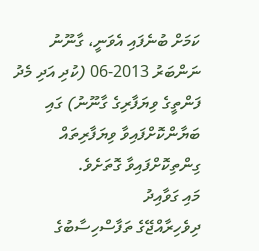ކަމަށް ބުނެފައި އެވަނީ، ގާނޫނު ނަންބަރު 2013-06 (ކުދި އަދި މެދު ފަންތީގެ ވިޔަފާރިގެ ގާނޫނު) ގައި ބަޔާންކޮށްފައިވާ ވިޔަފާރިތައް ގިންތިކޮށްފައިވާ ގޮތަށެވެ.
މައި ގަވާއިދު
ދިވެހިރާއްޖޭގެ ތަފާސްހިސާބުގެ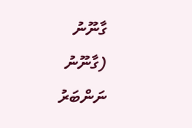ގާނޫނު (ގާނޫނު ނަންބަރު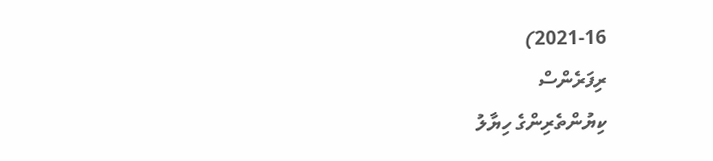2021-16)
ރިފަރެންސް
ކިޔުންތެރިންގެ ހިޔާލު